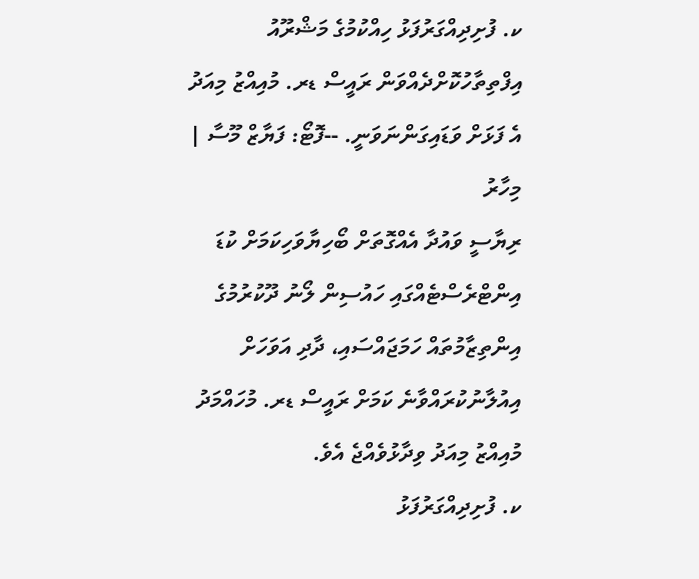ކ. ފުށިދިއްގަރުފަޅު ހިއްކުމުގެ މަޝްރޫއު އިފްތިތާހުކޮށްދެއްވަން ރައީސް ޑރ. މުއިއްޒު މިއަދު އެ ފަޅަށް ވަޑައިގަންނަވަނީ. --ފޮޓޯ: ފަޔާޒް މޫސާ | މިހާރު
ރިޔާސީ ވައުދާ އެއްގޮތަށް ބޯހިޔާވަހިކަމަށް ކުޑަ އިންޓްރެސްޓެއްގައި ހައުސިން ލޯނު ދޫކުރުމުގެ އިންތިޒާމުތައް ހަމަޖައްސައި، ދާދި އަވަހަށް އިއުލާނުކުރައްވާނެ ކަމަށް ރައީސް ޑރ. މުހައްމަދު މުއިއްޒު މިއަދު ވިދާޅުވެއްޖެ އެވެ.
ކ. ފުށިދިއްގަރުފަޅު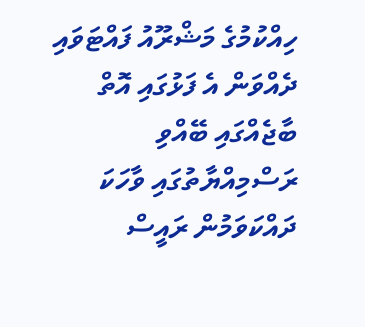ހިއްކުމުގެ މަޝްރޫއު ފައްޓަވައި ދެއްވަން އެ ފަޅުގައި އޮތް ބާޖެއްގައި ބޭއްވި ރަސްމިއްޔާތުގައި ވާހަކަ ދައްކަވަމުން ރައީސް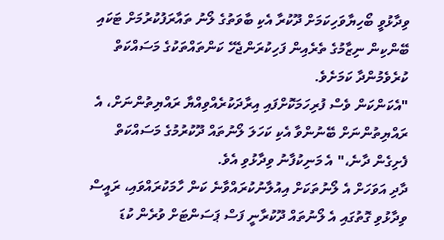ވިދާޅުވީ ބޯހިޔާވަހިކަމަށް ދޫކުރާ އެކި ބާވަތުގެ ލޯނު ތައާރަފުކުރުމަށް ޓަކައި ބޭންކިން ނިޒާމުގެ ތެރެއިން ފަހިކުރަންޖެހޭ ކަންތައްތަކުގެ މަސައްކަތް ކުރެވެމުންދާ ކަމަށެވެ.
"އެކަންކަން ވެސް ފުރިހަމަކޮށްފައި އިރާދަކުރެއްވިއްޔާ ރައްޔިތުންނަށް، އެ ރައްޔިތުންނަށް ބޭނުންވާ އެކި ކަހަލަ ލޯނުތައް ދޫކުރުމުގެ މަސައްކަތް ފެށިގެން ދާނެ،" އެ މަނިކުފާނު ވިދާޅުވި އެވެ.
ދާދި އަވަހަށް އެ ލޯނުތަކަށް އިއުލާނުކުރައްވާނެ ކަން ހާމަކުރައްވައި، ރައީސް ވިދާޅުވި ގޮތުގައި އެ ލޯނުތައް ދޫކުރާނީ ފަސް ޕަސަންޓަށް ވުރެން ކުޑަ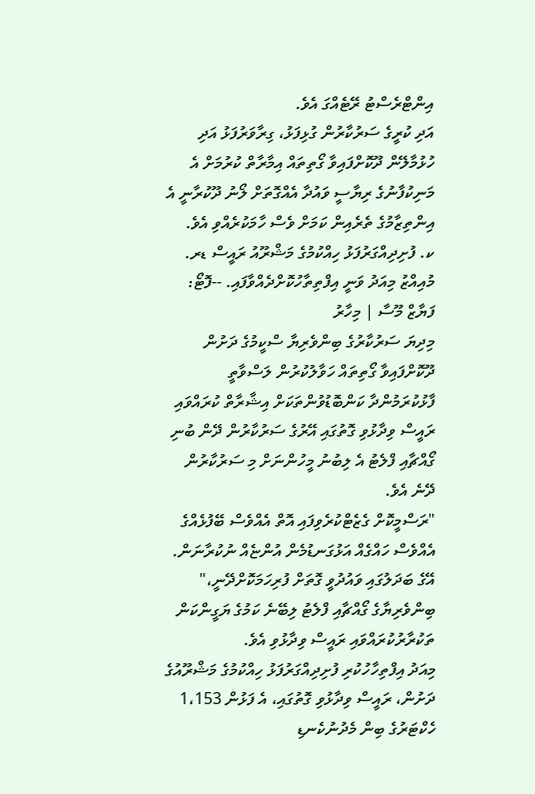އިންޓްރެސްޓު ރޭޓެއްގަ އެވެ.
އަދި ކުރީގެ ސަރުކާރުން ގުޅިފަޅު، ގިރާވަރުފަޅު އަދި ހުޅުމާލޭން ދޫކޮށްފައިވާ ގޯތިތައް އިމާރާތް ކުރުމަށް އެ މަނިކުފާނުގެ ރިޔާސީ ވައުދާ އެއްގޮތަށް ލޯނު ދޫކުރާނީ އެ އިންތިޒާމުގެ ތެރެއިން ކަމަށް ވެސް ހާމަކުރެއްވި އެވެ.
ކ. ފުށިދިއްގަރުފަޅު ހިއްކުމުގެ މަޝްރޫއު ރައީސް ޑރ. މުއިއްޒު މިއަދު ވަނީ އިފްތިތާހުކޮށްދެއްވާފައި. --ފޮޓޯ: ފަޔާޒް މޫސާ | މިހާރު
މިދިޔަ ސަރުކާރުގެ ބިންވެރިޔާ ސްކީމުގެ ދަށުން ދޫކޮށްފައިވާ ގޯތިތައް ހަވާލުކުރުން ލަސްވާތީ ފާޅުކުރަމުންދާ ކަންބޮޑުވުންތަކަށް އިޝާރާތް ކުރައްވައި ރައީސް ވިދާޅުވި ގޮތުގައި އޭރުގެ ސަރުކާރުން ދޭން ބުނި ގޯއްޗާއި ފްލެޓު އެ ލިބުނު މީހުންނަށް މި ސަރުކާރުން ދޭނެ އެވެ.
"ރަސްމީކޮށް ގެޒެޓްކުރެވިފައި އޮތް އެއްވެސް ބޭފުޅެއްގެ އެއްވެސް ހައްގެއް އަޅުގަނޑުމެން އުންޏެއް ނުކުރާނަން. އޭގެ ބަދަލުގައި ވައުދުވީ ގޮތަށް ފުރިހަމަކޮށްދޭނީ،" ބިންވެރިޔާގެ ގޯއްޗާއި ފްލެޓު ލިބޭނެ ކަމުގެ ޔަގީންކަން ތަކުރާރުކުރައްވައި ރައީސް ވިދާޅުވި އެވެ.
މިއަދު އިފްތިހާހުކުރި ފުށިދިއްގަރުފަޅު ހިއްކުމުގެ މަޝްރޫއުގެ ދަށުން، ރައީސް ވިދާޅުވި ގޮތުގައި، އެ ފަޅުން 1،153 ހެކްޓަރުގެ ބިން މެދުނުކެނޑި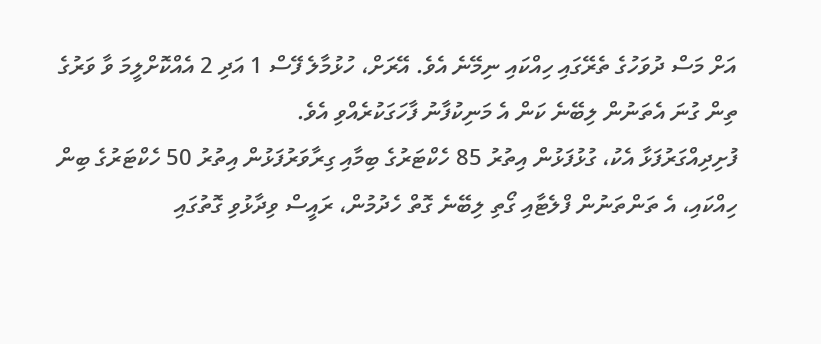އަށް މަސް ދުވަހުގެ ތެރޭގައި ހިއްކައި ނިމޭނެ އެވެ. އޭރަށް، ހުޅުމާލެ ފޭސް 1 އަދި 2 އެއްކޮށްލީމަ ވާ ވަރުގެ ތިން ގުނަ އެތަނުން ލިބޭނެ ކަން އެ މަނިކުފާނު ފާހަގަކުރެއްވި އެވެ.
ފުށިދިއްގަރުފަޅާ އެކު، ގުޅުފަޅުން އިތުރު 85 ހެކްޓަރުގެ ބިމާއި ގިރާވަރުފަޅުން އިތުރު 50 ހެކްޓަރުގެ ބިން ހިއްކައި، އެ ތަންތަނުން ފްލެޓާއި ގޯތި ލިބޭނެ ގޮތް ހެދުމުން، ރައީސް ވިދާޅުވި ގޮތުގައި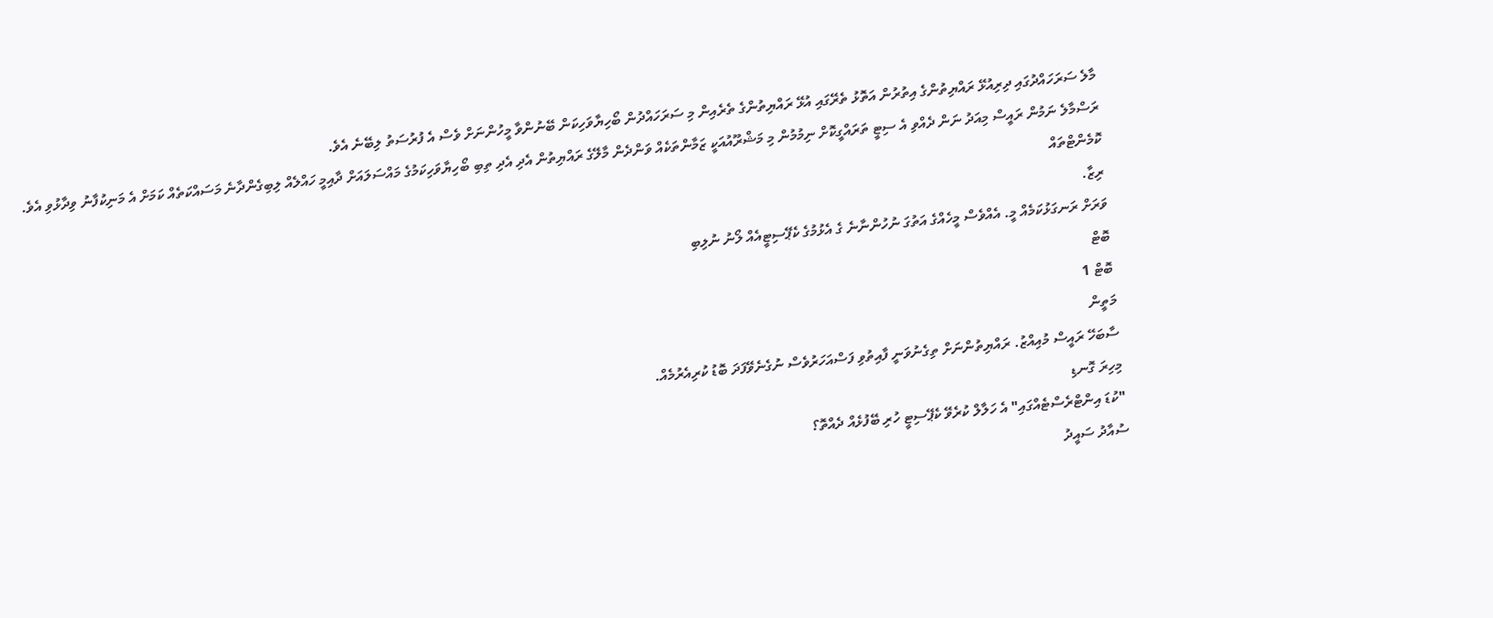މާލެ ސަރަހައްދުގައި ދިރިއުޅޭ ރައްޔިތުންގެ އިތުރުން އަތޮޅު ތެރޭގައި އުޅޭ ރައްޔިތުންގެ ތެރެއިން މި ސަރަހައްދުން ބޯހިޔާވަހިކަން ބޭނުންވާ މީހުންނަށް ވެސް އެ ފުރުސަތު ލިބޭނެ އެވެ.
ރަސްމާލެ ނަމުން ރައީސް މިއަދު ނަން ދެއްވި އެ ސިޓީ ތަރައްގީކޮށް ނިމުމުން މި މަޝްރޫއުއަކީ ޒަމާންތަކެއް ވަންދެން މާލޭގެ ރައްޔިތުން އެދި އެދި ތިބި ބޯހިޔާވަހިކަމުގެ މައްސަލައަށް ދާއިމީ ހައްލެއް ލިބިގެންދާނެ މަސައްކަތެއް ކަމަށް އެ މަނިކުފާނު ވިދާޅުވި އެވެ.
ކޮމެންޓްތައް
ރިޒާ.
ވަރަށް ރަނގަޅުކަމެއް މީ. އެއްވެސް މީހެއްގެ އަތުގަ ނުހުންނާނެ ގެ އެޅުމުގެ ކެޕޭސިޓީއެއް ލޯނު ނުލިބި
ބޮޓް
ބޮޓް 1
މަތީން
ސާބަހޭ ރައީސް މުއިއްޒު. ރައްޔިތުންނަށް ތިގެނުވަނީ ފާއިތުވި ފަސްއަހަރުވެސް ނުގެނެވޭފަދަ ބޮޑު ކުރިއެރުމެއް.
މިހިރަ ގޮނޑި
"ކުޑަ އިންޓްރެސްޓެއްގައި" އެ ހަލާލް ކުރެވޭ ކެޕޭސިޓީ ހުރި ބޭފުޅެއް ދެއްތޮ؟
ސުއާދު ސައީދު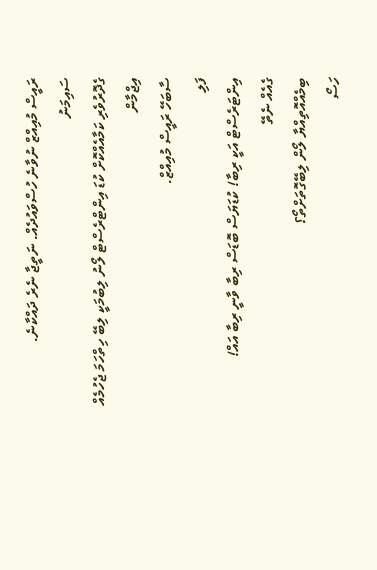ރައީސް މުއިއްޒް ނުވާނެ ހުސްވައުދެއް. ނަތީޖާ ނެރެ ދައްކާނެ.
ސައިމަނު
ގެދޮރުވެރި ކަމާއެއްކޮށް ކުޑަ އިންޓްރެސްޓް ލޯނު ލިބުމަކީ ލިބޭ ހިތްހަމަ ޖެހުމެއް
އިޖްމާން
ސާބަހޭ ރައީސް މުއިއްޒް.
ފަލި
އިންޓަރެސްޓް އަކީ ރިބާ! ކުޑަޔަސް ބޮޑަސް ރިބާ ވާނީ ރިބާ އައް!
ގެއެއް ނެތޭ
ބިމެއްއޮތިއްޔާ ލޯން ލިބޭގޮތަށްތޯ؟
ހަސޯ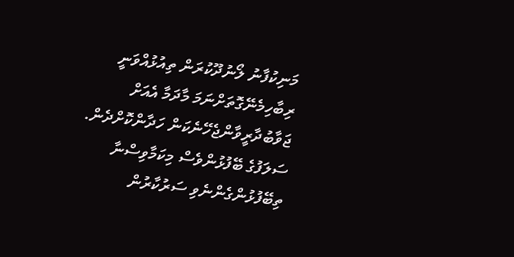މަނިކުފާނު ލޯނުދޫކުރަން ތިއުޅުއްވަނީ ރިބާހިމެނޭގޮތަށްނަމަ މާދަމާ އެއަށް ޖަވާބުދާރީވާންޖެހޭނެކަން ހަދާންކޮށްދެން. ސަލަފުގެ ބޭފުޅުންވެސް މިކަމާވިސްނާ ތިބޭފުޅުންގެންނެވި ސަރުކާރުން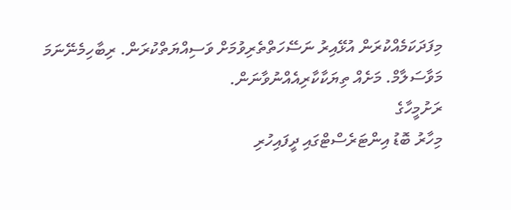މިފަދަކަމެއްކުރަން އުޅޭއިރު ނަސޭހަތްތެރިވުމަށް ވަސިއްޔަތްކުރަން. ރިބާހިމެނޭނަމަ މަވާސަލާމް. މަށެއް ތިޔަކާކާރިއެއްނުވާނަން.
ރަށުމީހާގެ
މިހާރު ބޮޑު އިންޓަރެސްޓްގައި ދީފައިހުރި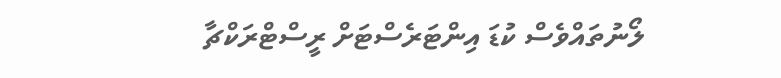ލޯނުތައްވެސް ކުޑަ އިންޓަރެސްޓަށް ރީސްޓްރަކްޗާ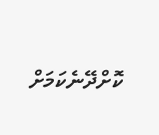ކޮށްދޭނެކަމަށް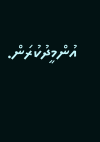އުންމީދުކުރަން.